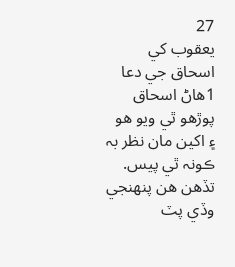27
يعقوب کي اسحاق جي دعا
1هاڻ اسحاق پوڙهو ٿي ويو هو ۽ اکين مان نظر بہ ڪونہ ٿي پيس. تڏهن هن پنهنجي وڏي پٽ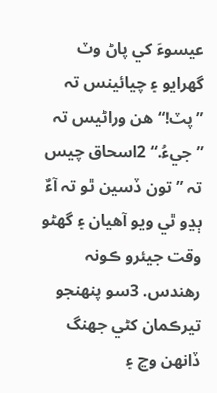عيسوءَ کي پاڻ وٽ گھرايو ۽ چيائينس تہ ”پٽ!“ هن وراڻيس تہ ”جيءُ.“ 2اسحاق چيس تہ ”تون ڏسين ٿو تہ آءٌ ٻڍو ٿي ويو آهيان ۽ گھڻو وقت جيئرو ڪونہ رهندس. 3سو پنهنجو تيرڪمان کڻي جھنگ ڏانهن وڃ ۽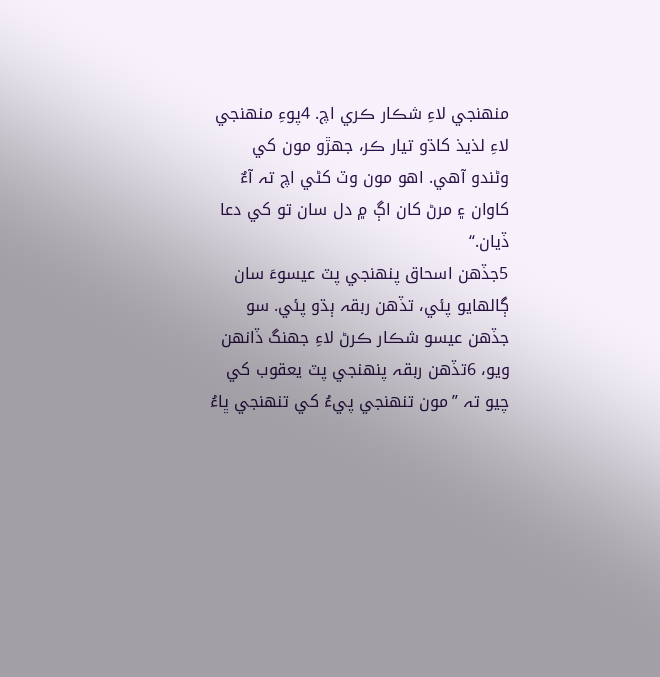منهنجي لاءِ شڪار ڪري اچ. 4پوءِ منهنجي لاءِ لذيذ کاڌو تيار ڪر، جهڙو مون کي وڻندو آهي. اهو مون وٽ کڻي اچ تہ آءٌ کاوان ۽ مرڻ کان اڳ ۾ دل سان تو کي دعا ڏيان.“
5جڏهن اسحاق پنهنجي پٽ عيسوءَ سان ڳالهايو پئي، تڏهن ربقہ ٻڌو پئي. سو جڏهن عيسو شڪار ڪرڻ لاءِ جھنگ ڏانهن ويو، 6تڏهن ربقہ پنهنجي پٽ يعقوب کي چيو تہ ”مون تنهنجي پيءُ کي تنهنجي ڀاءُ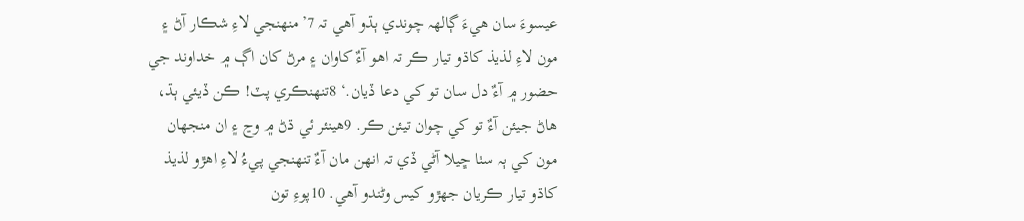عيسوءَ سان هيءَ ڳالهہ چوندي ٻڌو آهي تہ 7’منهنجي لاءِ شڪار آڻ ۽ مون لاءِ لذيذ کاڌو تيار ڪر تہ اهو آءٌ کاوان ۽ مرڻ کان اڳ ۾ خداوند جي حضور ۾ آءٌ دل سان تو کي دعا ڏيان.‘ 8تنهنڪري پٽ! ڪن ڏيئي ٻڌ، هاڻ جيئن آءٌ تو کي چوان تيئن ڪر. 9هينئر ئي ڌڻ ۾ وڃ ۽ ان منجھان مون کي ٻہ سٺا ڇيلا آڻي ڏي تہ انهن مان آءٌ تنهنجي پيءُ لاءِ اهڙو لذيذ کاڌو تيار ڪريان جهڙو کيس وڻندو آهي. 10پوءِ تون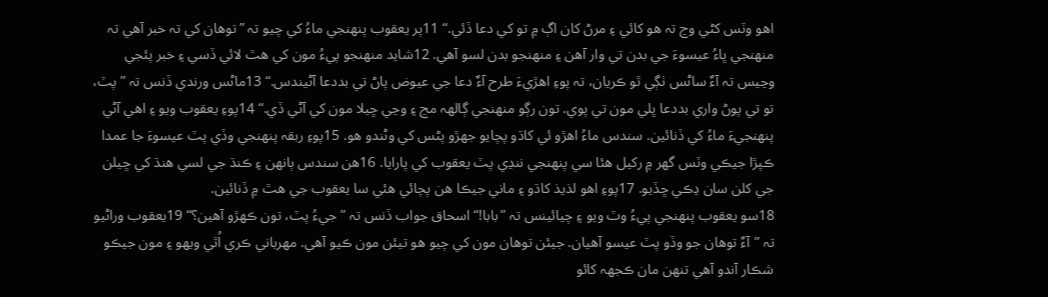اهو وٽس کڻي وڃ تہ هو کائي ۽ مرڻ کان اڳ ۾ تو کي دعا ڏئي.“ 11پر يعقوب پنهنجي ماءُ کي چيو تہ ”توهان کي تہ خبر آهي تہ منهنجي ڀاءُ عيسوءَ جي بدن تي وار آهن ۽ منهنجو بدن لسو آهي. 12شايد منهنجو پيءُ مون کي هٿ لائي ڏسي ۽ خبر پئجي وڃيس تہ آءٌ ساڻس ٺڳي ٿو ڪريان، تہ پوءِ اهڙيءَ طرح آءٌ دعا جي عيوض پاڻ تي بددعا آڻيندس.“ 13ماڻس ورندي ڏنس تہ ”پٽ، تو تي پوڻ واري بددعا ڀلي مون تي پوي. تون رڳو منهنجي ڳالهہ مڃ ۽ وڃي ڇيلا مون کي آڻي ڏي.“ 14پوءِ يعقوب ويو ۽ اهي آڻي پنهنجيءَ ماءُ کي ڏنائين. سندس ماءُ اهڙو ئي کاڌو پچايو جهڙو پڻس کي وڻندو هو. 15پوءِ ربقہ پنهنجي وڏي پٽ عيسوءَ جا عمدا ڪپڙا جيڪي وٽس گھر ۾ رکيل هئا سي پنهنجي ننڍي پٽ يعقوب کي پارايا. 16هن سندس ٻانهن ۽ ڪنڌ جي لسي هنڌ کي ڇيلن جي کلن سان ڍڪي ڇڏيو. 17پوءِ اهو لذيذ کاڌو ۽ ماني جيڪا هن پچائي هئي سا يعقوب جي هٿ ۾ ڏنائين.
18سو يعقوب پنهنجي پيءُ وٽ ويو ۽ چيائينس تہ ”بابا!“ اسحاق جواب ڏنس تہ ”جيءُ پٽ، تون ڪهڙو آهين؟“ 19يعقوب وراڻيو تہ ”آءٌ توهان جو وڏو پٽ عيسو آهيان. جيئن توهان مون کي چيو هو تيئن مون ڪيو آهي. مهرباني ڪري اُٿي ويهو ۽ مون جيڪو شڪار آندو آهي تنهن مان ڪجھہ کائو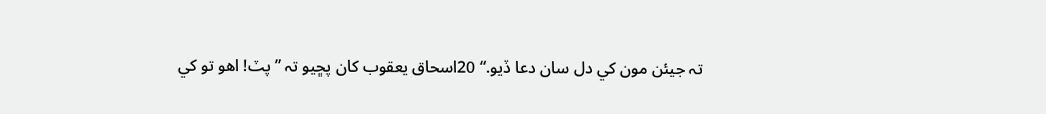تہ جيئن مون کي دل سان دعا ڏيو.“ 20اسحاق يعقوب کان پڇيو تہ ”پٽ! اهو تو کي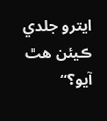ايترو جلدي ڪيئن هٿ آيو؟“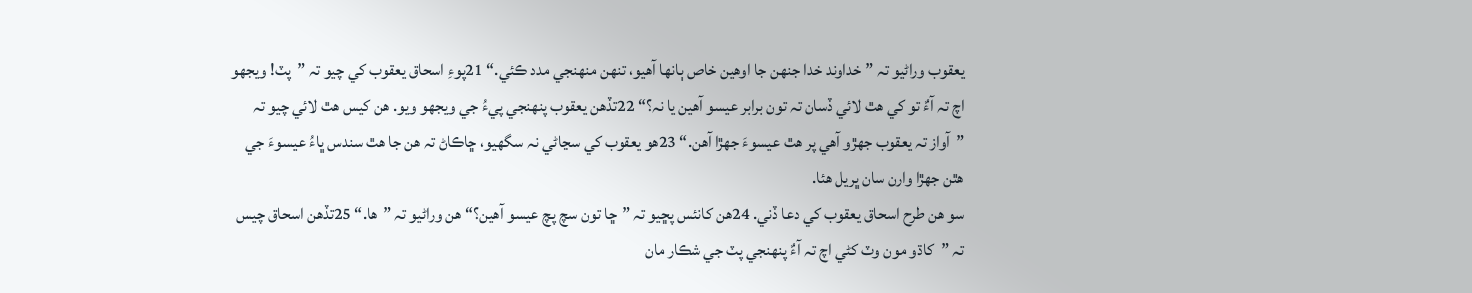يعقوب وراڻيو تہ ”خداوند خدا جنهن جا اوهين خاص ٻانها آهيو، تنهن منهنجي مدد ڪئي.“ 21پوءِ اسحاق يعقوب کي چيو تہ ”پٽ! ويجھو اچ تہ آءٌ تو کي هٿ لائي ڏسان تہ تون برابر عيسو آهين يا نہ؟“ 22تڏهن يعقوب پنهنجي پيءُ جي ويجھو ويو. هن کيس هٿ لائي چيو تہ ”آواز تہ يعقوب جهڙو آهي پر هٿ عيسوءَ جهڙا آهن.“ 23هو يعقوب کي سڃاڻي نہ سگھيو، ڇاڪاڻ تہ هن جا هٿ سندس ڀاءُ عيسوءَ جي هٿن جهڙا وارن سان ڀريل هئا.
سو هن طرح اسحاق يعقوب کي دعا ڏني. 24هن کانئس پڇيو تہ ”ڇا تون سچ پچ عيسو آهين؟“ هن وراڻيو تہ ”ها.“ 25تڏهن اسحاق چيس تہ ”کاڌو مون وٽ کڻي اچ تہ آءٌ پنهنجي پٽ جي شڪار مان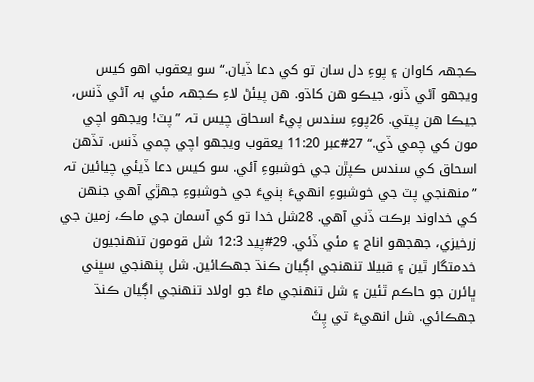ڪجھہ کاوان ۽ پوءِ دل سان تو کي دعا ڏيان.“ سو يعقوب اهو کيس ويجھو آڻي ڏنو، جيڪو هن کاڌو. هن پيئڻ لاءِ ڪجھہ مئي بہ آڻي ڏنس، جيڪا هن پيتي. 26پوءِ سندس پيءُ اسحاق چيس تہ ”پٽ! ويجھو اچي مون کي چمي ڏي.“ 27#عبر 11:20 يعقوب ويجھو اچي چمي ڏنس. تڏهن اسحاق کي سندس ڪپڙن جي خوشبوءِ آئي. سو کيس دعا ڏيئي چيائين تہ ”منهنجي پٽ جي خوشبوءِ انهيءَ ٻنيءَ جي خوشبوءِ جهڙي آهي جنهن کي خداوند برڪت ڏني آهي. 28شل خدا تو کي آسمان جي ماڪ، زمين جي زرخيزي، جھجھو اناج ۽ مئي ڏئي. 29#پيد 12:3 شل قومون تنهنجيون خدمتگار ٿين ۽ قبيلا تنهنجي اڳيان ڪنڌ جھڪائين. شل پنهنجي سڀني ڀائرن جو حاڪم ٿئين ۽ شل تنهنجي ماءُ جو اولاد تنهنجي اڳيان ڪنڌ جھڪائي. شل انهيءَ تي پِٽَ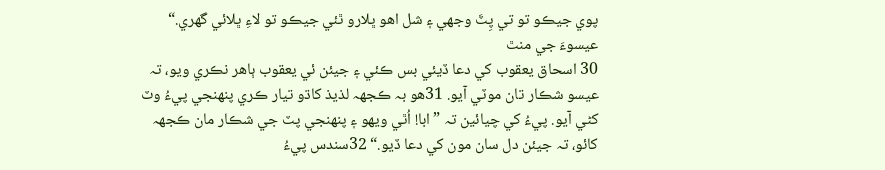پوي جيڪو تو تي پِٽَ وجھي ۽ شل اهو ڀلارو ٿئي جيڪو تو لاءِ ڀلائي گھري.“
عيسوءَ جي منٿ
30 اسحاق يعقوب کي دعا ڏيئي بس ڪئي ۽ جيئن ئي يعقوب ٻاهر نڪري ويو، تہ عيسو شڪار تان موٽي آيو. 31هو بہ ڪجھہ لذيذ کاڌو تيار ڪري پنهنجي پيءُ وٽ کڻي آيو. پيءُ کي چيائين تہ ”ابا! اُٿي ويهو ۽ پنهنجي پٽ جي شڪار مان ڪجھہ کائو، تہ جيئن دل سان مون کي دعا ڏيو.“ 32سندس پيءُ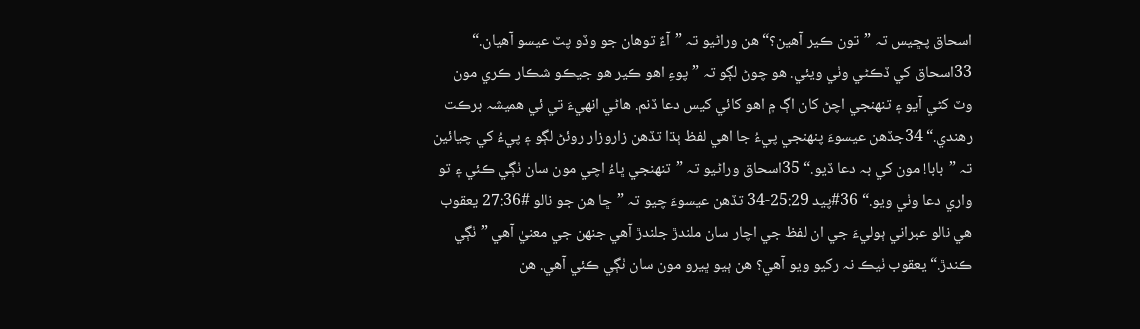اسحاق پڇيس تہ ”تون ڪير آهين؟“ هن وراڻيو تہ ”آءٌ توهان جو وڏو پٽ عيسو آهيان.“ 33اسحاق کي ڏڪڻي وٺي ويئي. هو چوڻ لڳو تہ ”پوءِ اهو ڪير هو جيڪو شڪار ڪري مون وٽ کڻي آيو ۽ تنهنجي اچڻ کان اڳ ۾ اهو کائي کيس دعا ڏنم. هاڻي انهيءَ تي ئي هميشہ برڪت رهندي.“ 34جڏهن عيسوءَ پنهنجي پيءُ جا اهي لفظ ٻڌا تڏهن زاروزار روئڻ لڳو ۽ پيءُ کي چيائين تہ ”بابا! مون کي بہ دعا ڏيو.“ 35اسحاق وراڻيو تہ ”تنهنجي ڀاءُ اچي مون سان ٺڳي ڪئي ۽ تو واري دعا وٺي ويو.“ 36#پيد 25:29-34 تڏهن عيسوءَ چيو تہ ”ڇا هن جو نالو #27:36 يعقوب هي نالو عبراني ٻوليءَ جي ان لفظ جي اچار سان ملندڙ جلندڙ آهي جنهن جي معنيٰ آهي ”ٺڳي ڪندڙ.“يعقوب ٺيڪ نہ رکيو ويو آهي؟ هن ٻيو ڀيرو مون سان ٺڳي ڪئي آهي. هن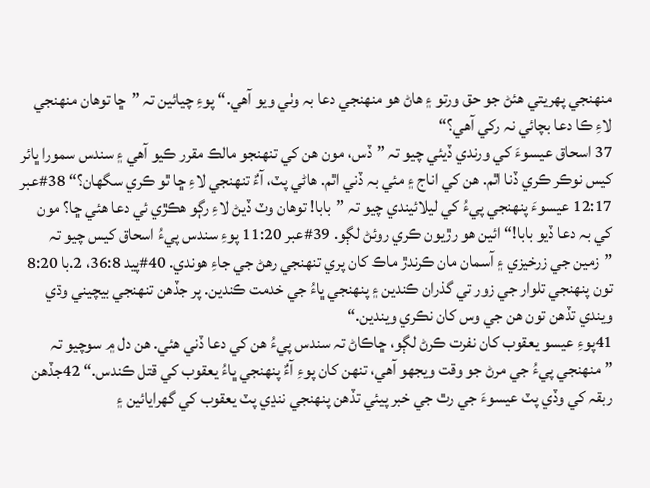منهنجي پهريتي هئڻ جو حق ورتو ۽ هاڻ هو منهنجي دعا بہ وٺي ويو آهي.“ پوءِ چيائين تہ ”ڇا توهان منهنجي لاءِ ڪا دعا بچائي نہ رکي آهي؟“
37 اسحاق عيسوءَ کي ورندي ڏيئي چيو تہ ”ڏس، مون هن کي تنهنجو مالڪ مقرر ڪيو آهي ۽ سندس سمورا ڀائر کيس نوڪر ڪري ڏنا اٿم. هن کي اناج ۽ مئي بہ ڏني اٿم. هاڻي پٽ، آءٌ تنهنجي لاءِ ڇا ٿو ڪري سگھان؟“ 38#عبر 12:17 عيسوءَ پنهنجي پيءُ کي ليلائيندي چيو تہ ”بابا! توهان وٽ ڏيڻ لاءِ رڳو هڪڙي ئي دعا هئي ڇا؟ مون کي بہ دعا ڏيو بابا!“ ائين هو رڙيون ڪري روئڻ لڳو. 39#عبر 11:20 پوءِ سندس پيءُ اسحاق کيس چيو تہ ”زمين جي زرخيزي ۽ آسمان مان ڪرندڙ ماڪ کان پري تنهنجي رهڻ جي جاءِ هوندي. 40#پيد 36:8، 2.با 8:20 تون پنهنجي تلوار جي زور تي گذران ڪندين ۽ پنهنجي ڀاءُ جي خدمت ڪندين. پر جڏهن تنهنجي بيچيني وڌي ويندي تڏهن تون هن جي وس کان نڪري ويندين.“
41پوءِ عيسو يعقوب کان نفرت ڪرڻ لڳو، ڇاڪاڻ تہ سندس پيءُ هن کي دعا ڏني هئي. هن دل ۾ سوچيو تہ ”منهنجي پيءُ جي مرڻ جو وقت ويجھو آهي، تنهن کان پوءِ آءٌ پنهنجي ڀاءُ يعقوب کي قتل ڪندس.“ 42جڏهن ربقہ کي وڏي پٽ عيسوءَ جي رٿ جي خبر پيئي تڏهن پنهنجي ننڍي پٽ يعقوب کي گھرايائين ۽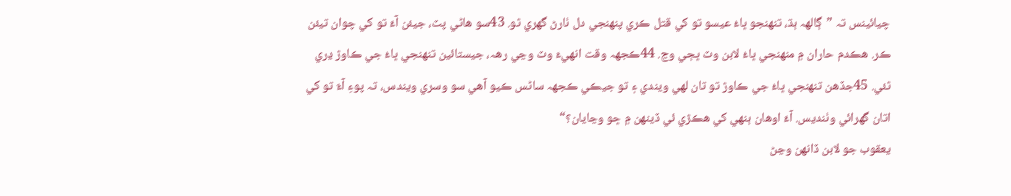چيائينس تہ ”ڳالهہ ٻڌ، تنهنجو ڀاءُ عيسو تو کي قتل ڪري پنهنجي دل ٺارڻ گھري ٿو. 43سو هاڻي پٽ، جيئن آءٌ تو کي چوان تيئن ڪر. هڪدم حاران ۾ منهنجي ڀاءُ لابن وٽ ڀڄي وڃ. 44ڪجھہ وقت انهيءَ وٽ وڃي رهہ، جيستائين تنهنجي ڀاءُ جي ڪاوڙ ڍري ٿئي. 45جڏهن تنهنجي ڀاءُ جي ڪاوڙ تو تان لهي ويندي ۽ تو جيڪي ڪجھہ ساڻس ڪيو آهي سو وسري ويندس، تہ پوءِ آءٌ تو کي اتان گھرائي وٺنديس. آءٌ اوهان ٻنهي کي هڪڙي ئي ڏينهن ۾ ڇو وڃايان؟“
يعقوب جو لابن ڏانهن وڃڻ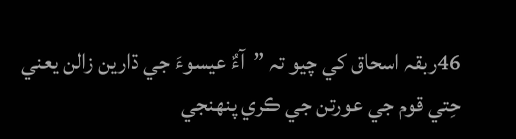46ربقہ اسحاق کي چيو تہ ”آءٌ عيسوءَ جي ڌارين زالن يعني حِتي قوم جي عورتن جي ڪري پنهنجي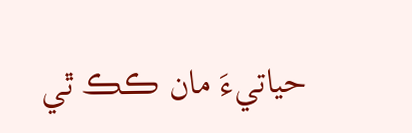حياتيءَ مان ڪڪ ٿي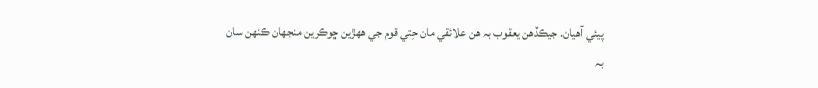پيئي آهيان. جيڪڏهن يعقوب بہ هن علائقي مان حِتي قوم جي ههڙين ڇوڪرين منجھان ڪنهن سان بہ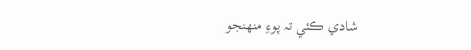شادي ڪئي تہ پوءِ منهنجو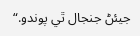جيئڻ جنجال ٿي پوندو.“